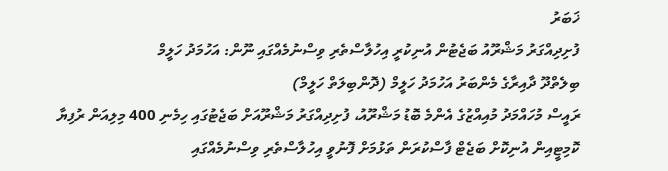ޚަބަރު
ފުށިދިއްގަރު މަޝްރޫއު ބަޖެޓުން އުނިކުރީ އިހުލާސްތެރި ވިސްނުމެއްގައި ނޫން: އަހުމަދު ހަލީމް
ބިލެތްދޫ ދާއިރާގެ މެންބަރު އަހުމަދު ހަލީމް (ދޮންބިލަތް ހަލީމް)
ރައީސް މުހައްމަދު މުއިއްޒުގެ އެންމެ ބޮޑު މަޝްރޫއު، ފުށިދިއްގަރު މަޝްރޫއަށް ބަޖެޓުގައި ހިމެނި 400 މިލިއަން ރުފިޔާ ކޮމިޓީއިން އުނިކޮށް ބަޖެޓް ފާސްކުރަން ތަޅުމަށް ފޮނުވީ އިހުލާސްތެރި ވިސްނުމެއްގައި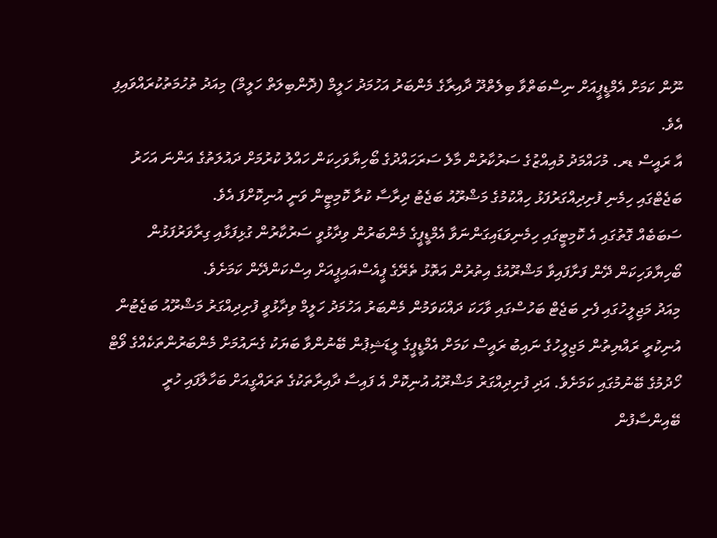ނޫން ކަމަށް އެމްޑީޕީއަށް ނިސްބަތްވާ ބިލެތްދޫ ދާއިރާގެ މެންބަރު އަހުމަދު ހަލީމް (ދޮންބިލަތް ހަލީމް) މިއަދު ތުހުމަތުކުރައްވައިފި އެވެ.
އާ ރައީސް ޑރ. މުހައްމަދު މުއިއްޒުގެ ސަރުކާރުން މާލެ ސަރަހައްދުގެ ބޯހިޔާވަހިކަން ހައްލު ކުރުމަށް ދައުލަތުގެ އަންނަ އަހަރު ބަޖެޓްގައި ހިމެނި ފުށިދިއްގަރުފަޅު ހިއްކުމުގެ މަޝްރޫއު ބަޖެޓު ދިރާސާ ކުރާ ކޮމިޓީން ވަނީ އުނިކޮށްފަ އެވެ.
ސަބަބެއް ގޮތުގައި އެ ކޮމިޓީގައި ހިމެނިވަޑައިގަންނަވާ އެމްޑީޕީގެ މެންބަރުން ވިދާޅުވީ ސަރުކާރުން ގުޅިފަޅާއި ގިރާވަރުފަޅުން ބޯހިޔާވަހިކަން ދޭން ފަށާފައިވާ މަޝްރޫއުގެ އިތުރުން އަތޮޅު ތެރޭގެ ޕީއެސްއައިޕީއަށް އިސްކަންދޭން ކަމަށެވެ.
މިއަދު މަޖިލީހުގައި ފެށި ބަޖެޓް ބަހުސްގައި ވާހަކަ ދައްކަވަމުން މެންބަރު އަހުމަދު ހަލީމް ވިދާޅުވީ ފުށިދިއްގަރު މަޝްރޫއު ބަޖެޓުން އުނިކުރީ ރައްޔިތުން މަޖިލީހުގެ ނައިބު ރައީސް ކަމަށް އެމްޑީޕީގެ ލީޑަޝިޕުން ބޭނުންވާ ބަޔަކު ގެނައުމަށް މެންބަރުންތަކެއްގެ ވޯޓް ހޯދުމުގެ ބޭނުމުގައި ކަމަށެވެ. އަދި ފުށިދިއްގަރު މަޝްރޫއު އުނިކޮށް އެ ފައިސާ ދާއިރާތަކުގެ ތަރައްގީއަށް ބަހާލާފައި ހުރީ ބޭއިންސާފުން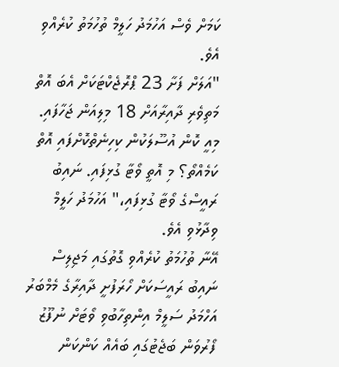ކަމަށް ވެސް އަހުމަދު ހަލީމް ތުހުމަތު ކުރެއްވި އެވެ.
"އަލަށް ފަށާ 23 ޕްރޮޖެކްޓަކަށް އެބަ އޮތް މަތިވެރި ދާއިރާއަށް 18 މިލިއަން ޖަހާފައި. މިއީ ކޮން އުސޫލަކުން ކިހިނެތްކޮށްފައި އޮތް ކަމެއްތޯ؟ މި އޮތީ ވޯޓާ ގުޅިފައި. ނައިބު ރައީސްގެ ވޯޓާ ގުޅިފައި،" އަހުމަދު ހަލީމް ވިދާޅުވި އެވެ.
އޭނާ ތުހުމަތު ކުރެއްވި ގޮތުގައި މަޖިލިސް ނައިބު ރައީސަކަށް ހޯރަފުށީ ދާއިރާގެ މެމްބަރު އަހްމަދު ސަލީމް އިންތިހާބުވި ވޯޓަށް ނުފޫޒު ފޯރުވަން ބަޖެޓުގައި ބައެއް ކަންކަން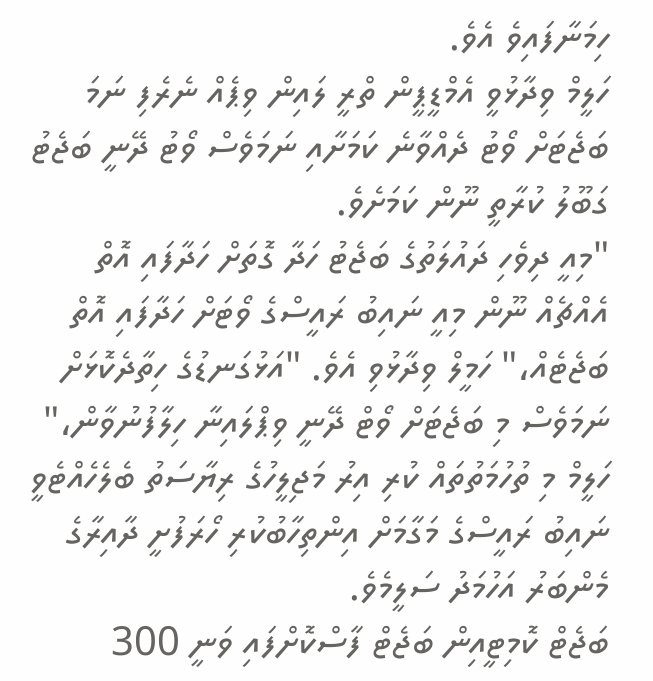ހިމަނާފައިވެ އެވެ.
ހަލީމް ވިދާޅުވީ އެމްޑީޕީން ތްރީ ލައިން ވިޕެއް ނެރެފި ނަމަ ބަޖެޓަށް ވޯޓު ދެއްވާނެ ކަމަށާއި ނަމަވެސް ވޯޓު ދޭނީ ބަޖެޓު ގަބޫލު ކުރާތީ ނޫން ކަމަށެވެ.
"މިއީ ދިވެހި ދައުލަތުގެ ބަޖެޓު ހަދާ ގޮތަށް ހަދާފައި އޮތް އެއްޗެއް ނޫން މިއީ ނައިބު ރައީސްގެ ވޯޓަށް ހަދާފައި އޮތް ބަޖެޓެއް،" ހަމީލް ވިދާޅުވި އެވެ. "އަޅުގަނޑުގެ ހިތާދެކޮޅަށް ނަމަވެސް މި ބަޖެޓަށް ވޯޓް ދޭނީ ވިޕްލައިނާ ހިލާފުނުވާން،"
ހަލީމް މި ތުހުމަތުތައް ކުރި އިރު މަޖިލީހުގެ ރިޔާސަތު ބެލެހެއްޓެވީ ނައިބު ރައީސްގެ މަގާމަށް އިންތިހާބުކުރި ހޯރަފުށީ ދާއިރާގެ މެންބަރު އަހުމަދު ސަލީމެވެ.
ބަޖެޓް ކޮމިޓީއިން ބަޖެޓް ފާސްކޮށްފައި ވަނީ 300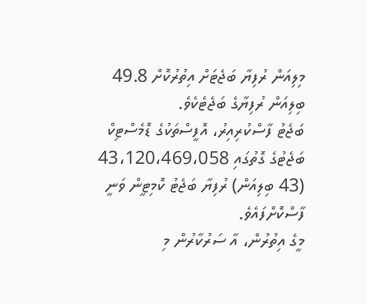މިލިއަން ރުފިޔާ ބަޖެޓަށް އިތުރުކޮށް 49.8 ބިލިއަން ރުފިޔާގެ ބަޖެޓެކެވެ.
ބަޖެޓު ފާސްކުރިއިރު، އޮފީސްތަކުގެ ޑޮމެސްޓިކް ބަޖެޓުގެ ގޮތުގައި 43،120،469،058 (43 ބިލިއަން) ރުފިޔާ ބަޖެޓު ކޮމިޓީން ވަނީ ފާސްކޮށްފައެވެ.
މީގެ އިތުރުން، އާ ސަރުކާރުން މި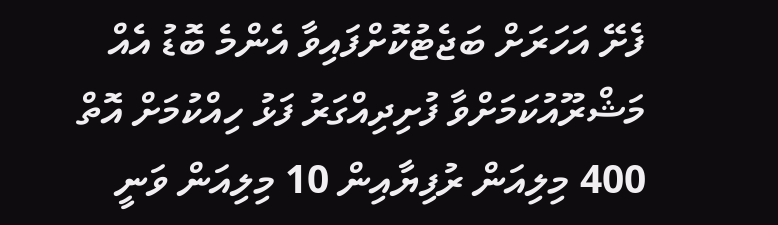ފެށޭ އަހަރަށް ބަޖެޓުކޮށްފައިވާ އެންމެ ބޮޑު އެއް މަޝްރޫއުކަމަށްވާ ފުށިދިއްގަރު ފަޅު ހިއްކުމަށް އޮތް 400 މިލިއަން ރުފިޔާއިން 10 މިލިއަން ވަނީ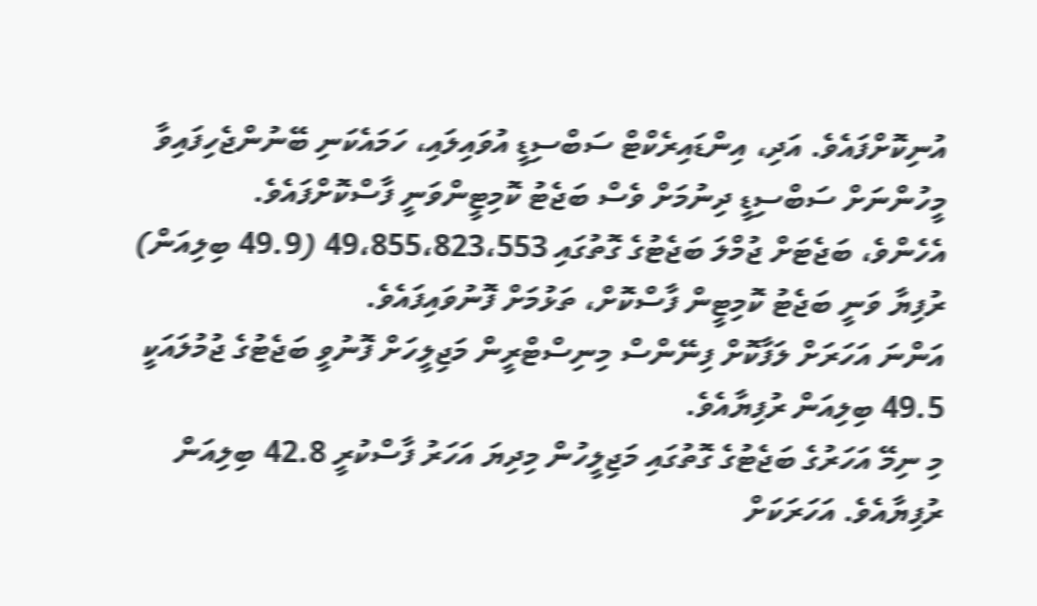އުނިކޮށްފައެވެ. އަދި، އިންޑައިރެކްޓް ސަބްސިޑީ އުވައިލައި، ހަމައެކަނި ބޭނުންޖެހިފައިވާ މީހުންނަށް ސަބްސިޑީ ދިނުމަށް ވެސް ބަޖެޓު ކޮމިޓީންވަނީ ފާސްކޮށްފައެވެ.
އެހެންވެ، ބަޖެޓަށް ޖުމްލަ ބަޖެޓުގެ ގޮތުގައި 49،855،823،553 (49.9 ބިލިއަން) ރުފިޔާ ވަނީ ބަޖެޓު ކޮމިޓީން ފާސްކޮށް، ތަޅުމަށް ފޮނުވައިފައެވެ.
އަންނަ އަހަރަށް ލަފާކޮށް ފިނޭންސް މިނިސްޓްރީން މަޖިލީހަށް ފޮނުވީ ބަޖެޓުގެ ޖުމުލައަކީ 49.5 ބިލިއަން ރުފިޔާއެވެ.
މި ނިމޭ އަހަރުގެ ބަޖެޓުގެ ގޮތުގައި މަޖިލީހުން މިދިޔަ އަހަރު ފާސްކުރީ 42.8 ބިލިއަން ރުފިޔާއެވެ. އަހަރަކަށް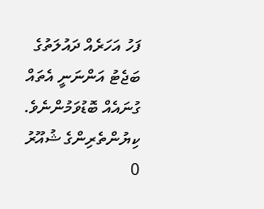ފަހު އަހަރެއް ދައުލަތުގެ ބަޖެޓު އަންނަނީ އެތައް ގުނައެއް ބޮޑުވަމުންނެވެ.
ކިޔުންތެރިންގެ ޝުއޫރު
0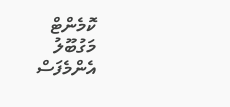ކޮމެންޓް
މަގުބޫލު
އެންމެފަސް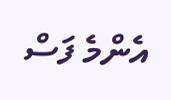އެންމެ ފަސް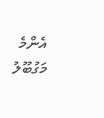އެންމެ މަގުބޫލު